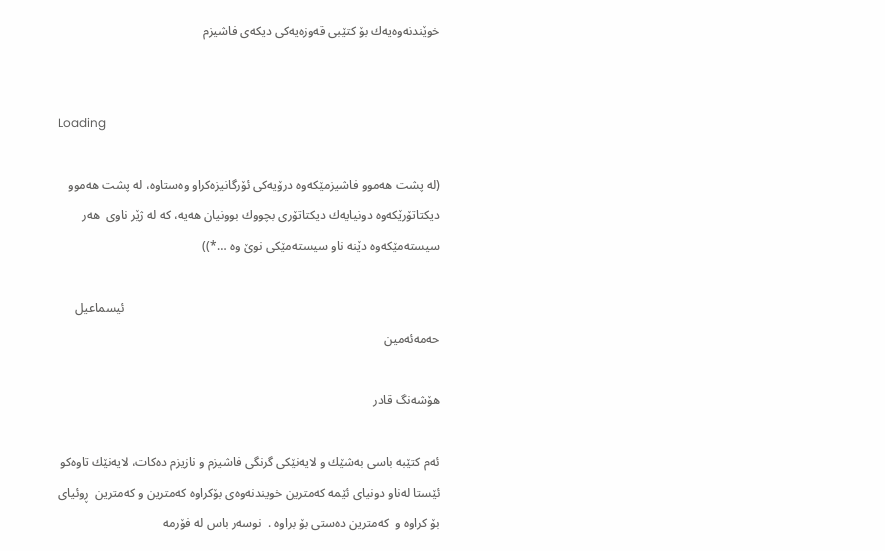خوێندنه‌وه‌یه‌ك بۆ كتێبی قه‌وزه‌یه‌كی دیكه‌ی فاشیزم


Loading

(له‌ پشت هه‌موو فاشیزمێكه‌وه‌ درۆیه‌كی ئۆرگانیزه‌كراو وه‌ستاوه‌، له‌ پشت هه‌موو دیكتاتۆرێكه‌وه‌ دونیایه‌ك دیكتاتۆری بچووك بوونیان هه‌یه‌، كه‌ له‌ ژێر ناوی  هه‌ر سیسته‌مێكه‌وه‌ دێنه‌ ناو سیسته‌مێكی نوێ وه‌ …*))

                                                                                                     ئیسماعیل حه‌مه‌ئه‌مین

هۆشه‌نگ قادر

ئه‌م كتێبه‌ باسی به‌شێك و لایه‌نێكی گرنگی فاشیزم و نازیزم ده‌كات، لایه‌نێك تاوه‌كو ئێستا له‌ناو دونیای ئێمه‌ كه‌مترین خویندنه‌وه‌ی بۆكراوه‌ كه‌مترین و كه‌مترین  ڕوئیای  بۆ كراوه‌ و  كه‌مترین ده‌ستی بۆ براوه‌ .  نوسه‌ر باس له‌ فۆرمه‌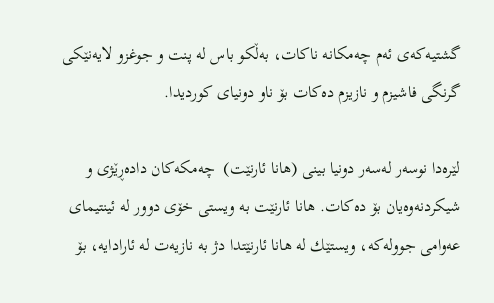گشتیه‌كه‌ی ئه‌م چه‌مكانه‌ ناكات، به‌ڵكو باس له‌ پنت و جوغزو لایه‌نێكی گرنگی فاشیزم و نازیزم ده‌كات بۆ ناو دونیای كوردیدا.

لێره‌دا نوسه‌ر له‌سه‌ر دونیا بینی (هانا ئارنێت)  چه‌مكه‌كان داده‌ڕێژی و شیكردنه‌وه‌یان بۆ ده‌كات. هانا ئارنێت به‌ ویستی خۆی دوور له‌ ئینتیمای عه‌وامی جووله‌كه‌، ویستێك له‌ هانا ئارنێتدا دژ به‌ نازیه‌ت له‌ ئارادایه‌، بۆ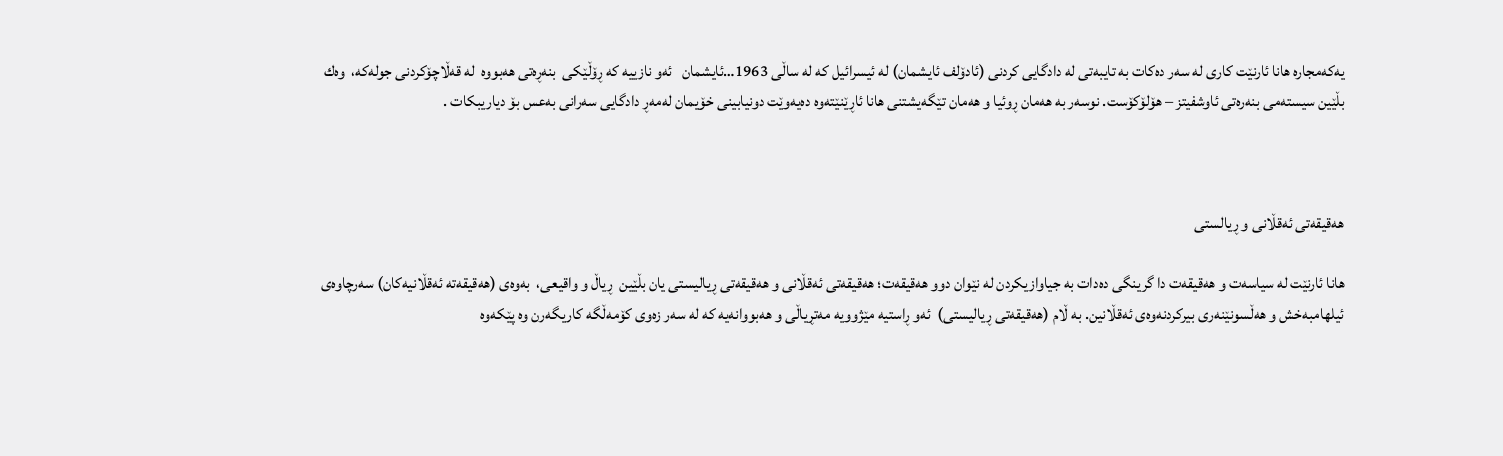یه‌كه‌مجاره‌ هانا ئارنێت كاری له‌ سه‌ر ده‌كات به‌ تایبه‌تی له‌ دادگایی كردنی (ئادۆلف ئایشمان) له‌ ئیسرائیل كه‌ له‌ ساڵی 1963…ئایشمان   ئه‌و نازییه‌ كه‌ ڕۆڵێكی  بنه‌ڕه‌تی هه‌بووه  له‌ قه‌ڵاچۆكردنی جوله‌كه‌،  وه‌ك بڵێین سیسته‌می بنه‌ره‌تی ئاوشفیتز – هۆلۆكۆست. نوسه‌ر به‌ هه‌مان ڕوئیا و هه‌مان تێگه‌یشتنی هانا ئاڕێنێته‌وه‌ ده‌یه‌وێت دونیابینی خۆیمان له‌مه‌ڕ دادگایی سه‌رانی به‌عس بۆ دیاریبكات .



هه‌قیقه‌تی ئه‌قڵانی و ڕیالستی

هانا ئارنێت له‌ سیاسه‌ت و هه‌قیقه‌ت دا گرینگی ده‌دات به‌ جیاوازیكردن له‌ نێوان دوو هه‌قیقه‌ت؛ هه‌قیقه‌تی ئه‌قڵانی و هه‌قیقه‌تی ڕیالیستی یان بڵێین  ڕیاڵ و واقیعی،  به‌وه‌ی (هه‌قیقه‌ته‌ ئه‌قڵانیه‌كان) سه‌رچاوه‌ی ئیلهامبه‌خش و هه‌ڵسونێنه‌ری بیركردنه‌وه‌ی ئه‌قڵانین. به‌ ڵام (هه‌قیقه‌تی ڕیالیستی)  ئه‌و ڕاستیه‌ مێژوویه‌ مه‌تڕیاڵی و هه‌بووانه‌یه‌ كه‌ له‌ سه‌ر زه‌وی كۆمه‌ڵگه‌ كاریگه‌رن وه‌ پێكه‌وه‌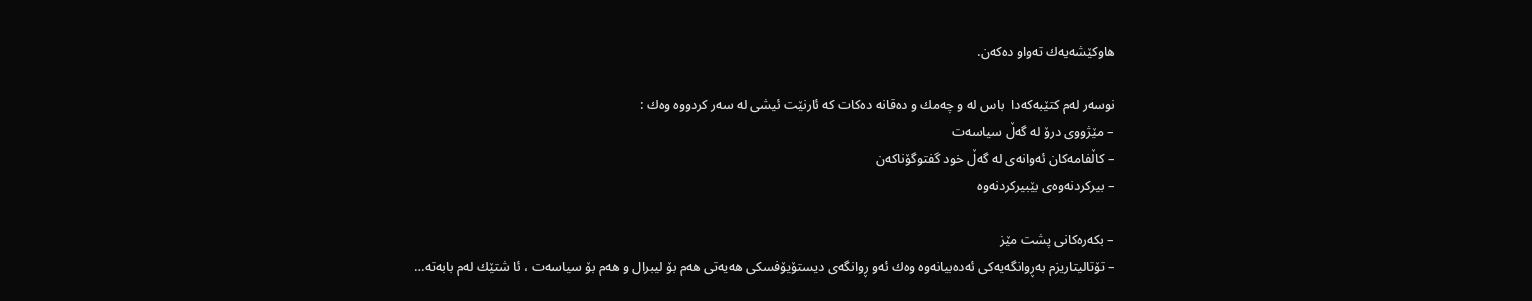هاوكێشه‌یه‌ك ته‌واو ده‌كه‌ن.

نوسه‌ر له‌م كتێبه‌كه‌دا  باس له‌ و چه‌مك و ده‌قانه‌ ده‌كات كه‌ ئارنێت ئیشی له‌ سه‌ر كردووه‌ وه‌ك :
– مێژووی درۆ له‌ گه‌ڵ سیاسه‌ت
– كاڵفامه‌كان ئه‌وانه‌ی له‌ گه‌ڵ خود گفتوگۆناكه‌ن
– بیركردنه‌وه‌ی بێبیركردنه‌وه‌

– بكه‌ره‌كانی پشت مێز
– تۆتالیتاریزم به‌ڕوانگه‌یه‌كی ئه‌ده‌بیانه‌وه‌ وه‌ك ئه‌و ڕوانگه‌ی دیستۆیۆفسكی هه‌یه‌تی هه‌م بۆ لیبرال و هه‌م بۆ سیاسه‌ت ، ئا شتێك له‌م بابه‌ته‌…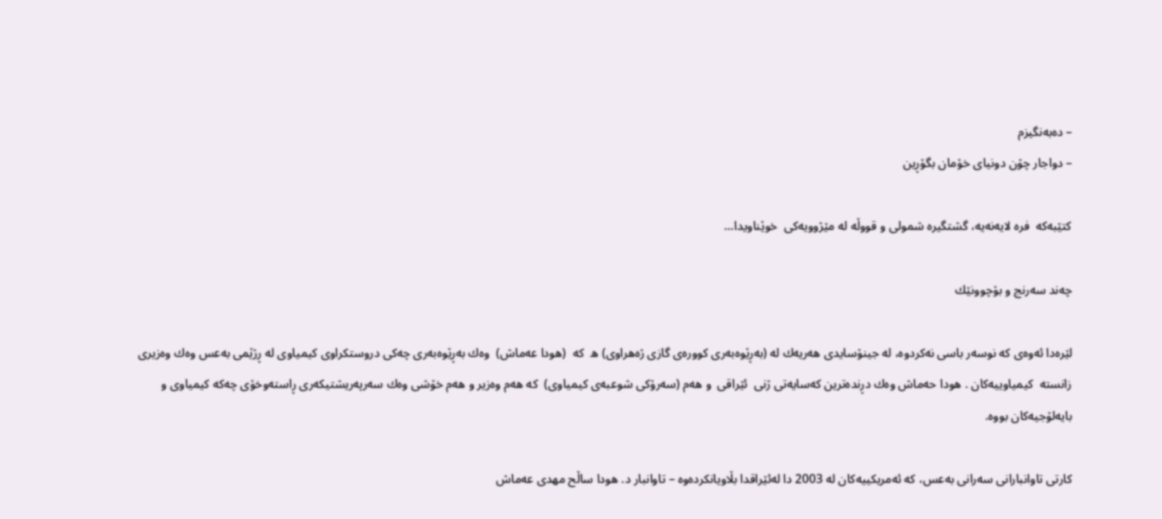– ده‌به‌نگیزم
– دواجار چۆن دونیای خۆمان بگۆڕین

كتێبه‌كه‌  فره‌ لایه‌نه‌یه‌، گشتگیره‌ شمولی و قووڵه‌ له‌ مێژوویه‌كی  خوێناویدا…

چه‌ند سه‌رنج و بۆچوونێك

لێره‌دا ئه‌وه‌ی كه‌ نوسه‌ر باسی نه‌كردوه‌، له‌ جینۆسایدی هه‌ریه‌ك له‌ (به‌ڕێوه‌به‌ری كووره‌ی گازی ژه‌هراوی) ه  كه‌  (هودا عه‌ماش)  وه‌ك به‌ڕێوه‌به‌ری چه‌كی دروستكراوی كیمیاوی له‌ ڕژێمی به‌عس وه‌ك وه‌زیری زانسته‌  كیمیاوییه‌كان . هودا حه‌ماش وه‌ك دڕنده‌ترین كه‌سایه‌تی ژنی  ئێراقی  و هه‌م (سه‌رۆكی شوعبه‌ی كیمیاوی)  كه‌ هه‌م وه‌زیر و هه‌م خۆشی وه‌ك سه‌رپه‌ریشتیكه‌ری ڕاسته‌وخۆی چه‌كه‌ كیمیاوی و بایه‌لۆجیه‌كان بووه‌.

كارتی تاوانبارانی سه‌رانی به‌عس، كه‌ ئه‌مریكییه‌كان له 2003 دا له‌ئێراقدا بڵاویانكرده‌وه‌ – تاوانبار د. هودا ساڵح مهدی عه‌ماش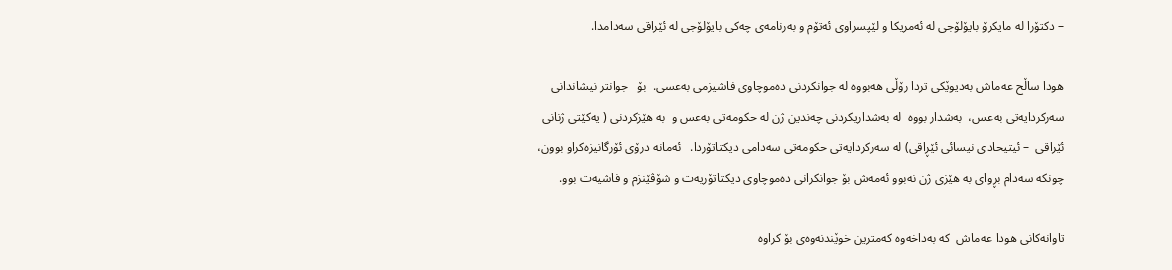– دكتۆرا له‌ مایكرۆ بایۆلۆجی له‌ ئه‌مریكا و لێپسراوی ئه‌تۆم و به‌رنامه‌ی چه‌كی بایۆلۆجی له‌ ئێراقی سه‌دامدا.

هودا ساڵح عه‌ماش به‌دیوێكی تردا رۆڵی هه‌بووه‌ له‌ جوانكردنی ده‌موچاوی فاشیزمی به‌عسی.  بۆ   جوانتر نیشاندانی سه‌ركردایه‌تی به‌عس،  به‌شدار بووه‌  له‌ به‌شداریكردنی چه‌ندین ژن له‌ حكومه‌تی به‌عس و  به‌ هێزكردنی ( یه‌كێتی ژنانی ئێراقی  – ئیتیحادی نیسائی ئێڕاقی) له‌ سه‌ركردایه‌تی حكومه‌تی سه‌دامی دیكتاتۆردا.   ئه‌مانه‌ درۆی ئۆرگانیزه‌كراو بوون،  چونكه‌ سه‌دام بڕوای به‌ هێزی ژن نه‌بوو ئه‌مه‌ش بۆ جوانكرانی ده‌موچاوی دیكتاتۆریه‌ت و شۆڤێنزم و فاشیه‌ت بوو.

تاوانه‌كانی هودا عه‌ماش  كه‌ به‌داخه‌وه‌ كه‌مترین خوێندنه‌وه‌ی بۆ كراوه‌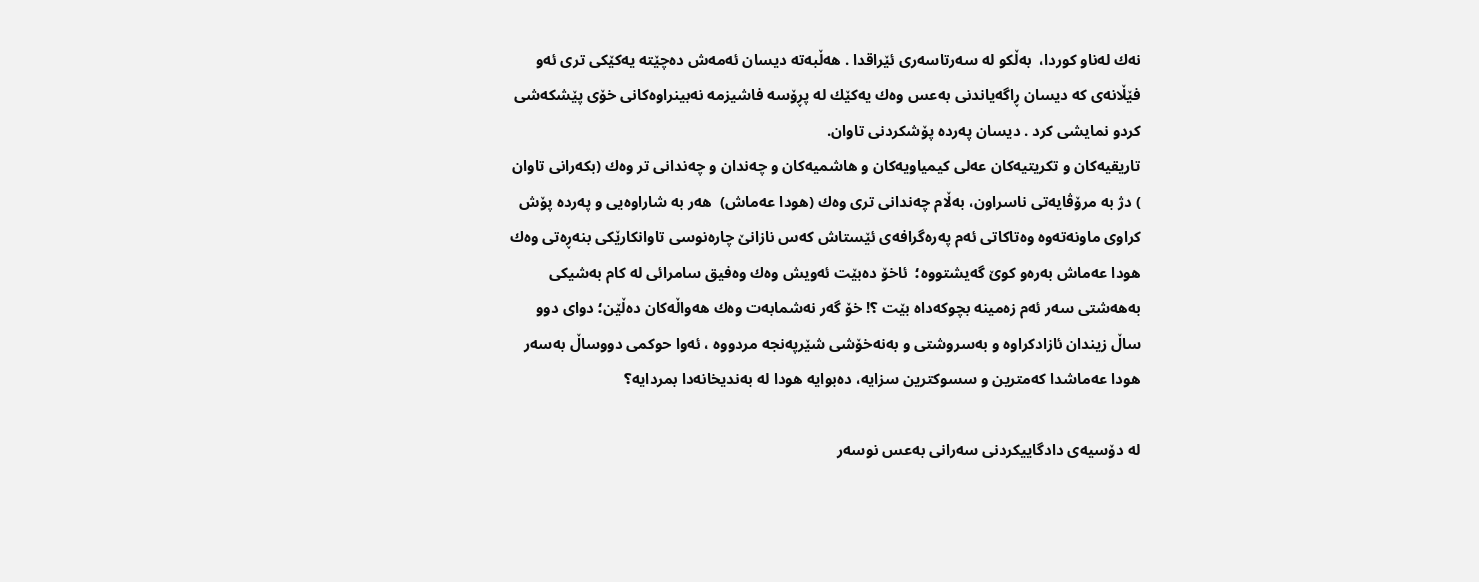نه‌ك له‌ناو كوردا،  به‌ڵكو له‌ سه‌رتاسه‌ری ئێراقدا . هه‌ڵبه‌ته‌ دیسان ئه‌مه‌ش ده‌چێته‌ یه‌كێكی تری ئه‌و فێڵانه‌ی كه‌ دیسان ڕاگه‌یاندنی به‌عس وه‌ك یه‌كێك له‌ پڕۆسه‌ فاشیزمه‌ نه‌بینراوه‌كانی خۆی پێشكه‌شی كردو نمایشی كرد . دیسان په‌رده‌ پۆشكردنی تاوان.
تاریقیه‌كان و تكریتیه‌كان عه‌لی كیمیاویه‌كان و هاشمیه‌كان و چه‌ندان و چه‌ندانی تر وه‌ك (بكه‌رانی تاوان ) دژ به‌ مرۆڤایه‌تی ناسراون، به‌ڵام چه‌ندانی تری وه‌ك (هودا عه‌ماش)  هه‌ر به‌ شاراوه‌یی و په‌رده‌ پۆش كراوی ماونه‌ته‌وه‌ وه‌تاكاتی ئه‌م په‌ره‌گرافه‌ی ئێستاش كه‌س نازانێ چاره‌نوسی تاوانكارێكی بنه‌ڕه‌تی وه‌ك هودا عه‌ماش به‌ره‌و كوێ گه‌یشتووه‌؛  ئاخۆ ده‌بێت ئه‌ویش وه‌ك وه‌فیق سامرائی له‌ كام به‌شیكی به‌هه‌شتی سه‌ر ئه‌م زه‌مینه‌ بچوكه‌داه بێت ؟! خۆ گه‌ر نه‌شمابه‌ت وه‌ك هه‌واڵه‌كان ده‌ڵێن؛ دوای دوو ساڵ زیندان ئازادكراوه‌ و به‌سروشتی و به‌نه‌خۆشی شێرپه‌نجه‌ مردووه‌ ، ئه‌وا حوكمی دووساڵ به‌سه‌ر هودا عه‌ماشدا كه‌مترین و سسوكترین سزایه‌، ده‌بوایه‌ هودا له‌ به‌ندیخانه‌دا بمردایه‌؟

له‌ دۆسیه‌ی دادگاییكردنی سه‌رانی به‌عس نوسه‌ر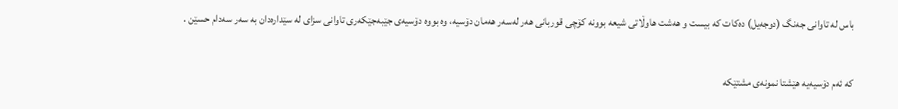باس له‌ تاوانی جه‌نگ (دوجه‌یل) ده‌كات كه‌ بیست و هه‌شت هاوڵاتی شیعه‌ بوونه‌ كۆچی قوربانی هه‌ر له‌سه‌ر هه‌مان دۆسیه‌، وه‌ بووه‌ دۆسیه‌ی جێبه‌جێكه‌ری تاوانی سزای له‌ سێداره‌دان به‌ سه‌ر سه‌دام حسێن .

كه‌ ئه‌م دۆسیه‌یه‌ هێشتا نمونه‌ی مشتێكه‌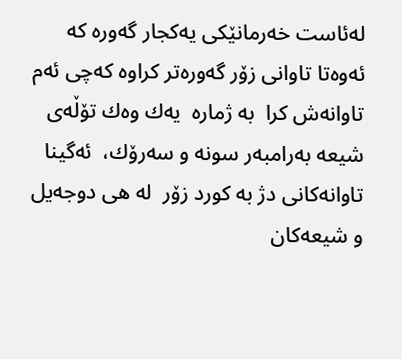له‌ئاست خه‌رمانێكی یه‌كجار گه‌وره‌ كه‌ ئه‌وه‌تا تاوانی زۆر گه‌وره‌تر كراوه‌ كه‌چی ئه‌م تاوانه‌ش كرا  به‌ ژماره‌  یه‌ك وه‌ك تۆڵه‌ی شیعه‌ به‌رامبه‌ر سونه‌ و سه‌رۆك،  ئه‌گینا تاوانه‌كانی دژ به‌ كورد زۆر  له‌ هی دوجه‌یل و شیعه‌كان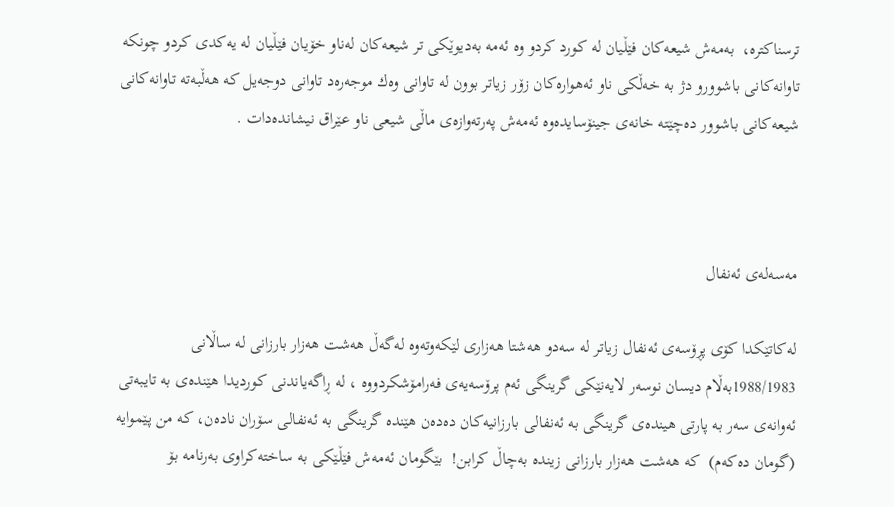ترسناكتره‌،  به‌مه‌ش شیعه‌كان فێڵیان له‌ كورد كردو وه‌ ئه‌مه‌ به‌دیوێكی تر شیعه‌كان له‌ناو خۆیان فێڵیان له‌ یه‌كدی كردو چونكه‌ تاوانه‌كانی باشوورو دژ به‌ خه‌ڵكی ناو ئه‌هواره‌كان زۆر زیاتر بوون له‌ تاوانی وه‌ك موجه‌ره‌د تاوانی دوجه‌یل كه‌ هه‌ڵبه‌ته‌ تاوانه‌كانی شیعه‌كانی باشوور ده‌چێته‌ خانه‌ی جینۆسایده‌وه‌ ئه‌مه‌ش په‌رته‌وازه‌ی ماڵی شیعی ناو عێراق نیشانده‌دات .



مه‌سه‌له‌ی ئه‌نفال

له‌كاتێكدا كۆی پڕۆسه‌ی ئه‌نفال زیاتر له‌ سه‌دو هه‌شتا هه‌زاری لێكه‌وته‌وه‌ له‌گه‌ڵ هه‌شت هه‌زار بارزانی له‌ ساڵانی 1988/1983به‌ڵام دیسان نوسه‌ر لایه‌نێكی گرینگی ئه‌م پرۆسه‌یه‌ی فه‌رامۆشكردووه‌ ، له‌ ڕاگه‌یاندنی كوردیدا هێنده‌ی به‌ تایبه‌تی ئه‌وانه‌ی سه‌ر به‌ پارتی هینده‌ی گرینگی به‌ ئه‌نفالی بارزانیه‌كان ده‌ده‌ن هێنده‌ گرینگی به‌ ئه‌نفالی سۆران ناده‌ن، كه‌ من پێموایه‌ (گومان ده‌كه‌م)  كه‌ هه‌شت هه‌زار بارزانی زینده‌ به‌چاڵ كرابن!  بێگومان ئه‌مه‌ش فێڵێكی به‌ ساخته‌كراوی به‌رنامه‌ بۆ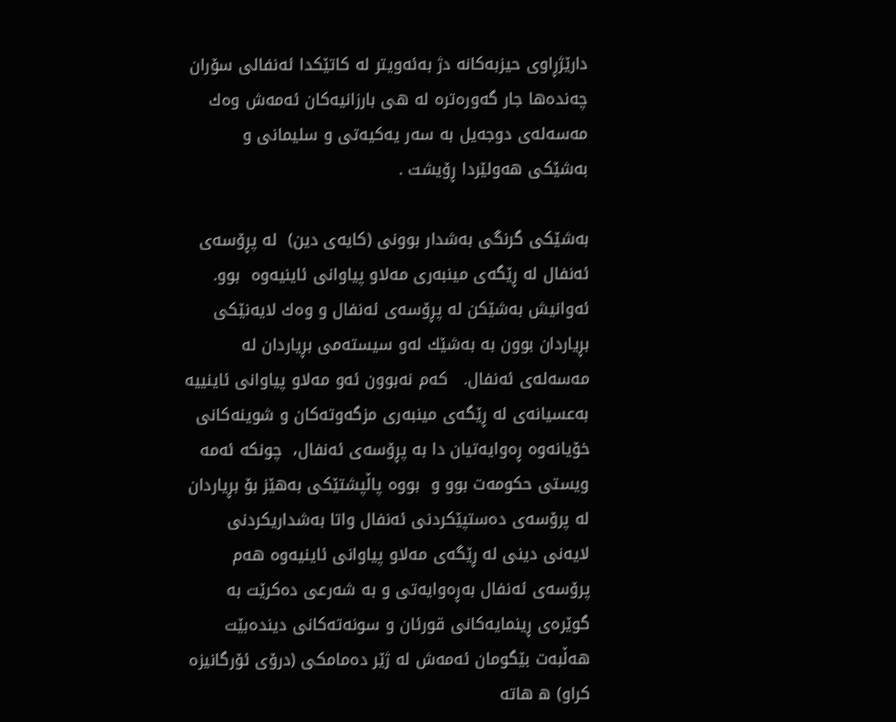دارێژڕاوی حیزبه‌كانه‌ دژ به‌ئه‌ویتر له‌ كاتێكدا ئه‌نفالی سۆران چه‌نده‌ها جار گه‌وره‌تره‌ له‌ هی بارزانیه‌كان ئه‌مه‌ش وه‌ك مه‌سه‌له‌ی دوجه‌یل به‌ سه‌ر یه‌كیه‌تی و سلیمانی و به‌شێكی هه‌ولێردا ڕۆیشت .

به‌شێكی گرنگی به‌شدار بوونی (كایه‌ی دین)  له‌ پڕۆسه‌ی ئه‌نفال له‌ ڕێگه‌ی مینبه‌ری مه‌لاو پیاوانی ئاینیه‌وه‌  بوو.  ئه‌وانیش به‌شێكن له‌ پڕۆسه‌ی ئه‌نفال و وه‌ك لایه‌نێكی بڕیاردان بوون به‌ به‌شێك له‌و سیسته‌می بڕیاردان له‌ مه‌سه‌له‌ی ئه‌نفال.   كه‌م نه‌بوون ئه‌و مه‌لاو پیاوانی ئاینییه‌  به‌عسیانه‌ی له‌ ڕێگه‌ی مینبه‌ری مزگه‌وته‌كان و شوینه‌كانی خۆیانه‌وه‌ ڕه‌وایه‌تیان دا به‌ پڕۆسه‌ی ئه‌نفال،  چونكه‌ ئه‌مه‌ ویستی حكومه‌ت بوو و  بووه‌ پاڵپشتێكی به‌هێز بۆ بڕیاردان له‌ پرۆسه‌ی ده‌ستپێكردنی ئه‌نفال واتا به‌شداریكردنی لایه‌نی دینی له‌ ڕێگه‌ی مه‌لاو پیاوانی ئاینیه‌وه‌ هه‌م پرۆسه‌ی ئه‌نفال به‌ڕه‌وایه‌تی و به‌ شه‌رعی ده‌كرێت به‌ گوێره‌ی ڕینمایه‌كانی قورئان و سونه‌ته‌كانی دینده‌بێت هه‌ڵبه‌ت بێگومان ئه‌مه‌ش له‌ ژێر ده‌مامكی (درۆی ئۆرگانیزه‌ كراو) ه‌ هاته‌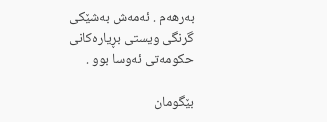به‌رهه‌م . ئه‌مه‌ش به‌شێكی گرنگی ویستی بڕیاره‌كانی حكومه‌تی ئه‌وسا بوو .

بێگومان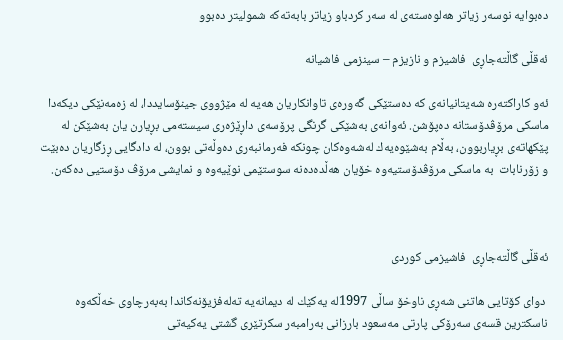ده‌بوایه‌ نوسه‌ر زیاتر هه‌لوه‌سته‌ی له‌ سه‌ر كردباو زیاتر بابه‌ته‌كه‌ شمولیتر ده‌بوو

ئه‌قڵی گاڵته‌جاڕی  فاشیزم و نازیزم – سینزمی فاشیانه‌

ئه‌و كاراكته‌ره‌ شه‌یتانیانه‌ی كه‌ ده‌ستێكی گه‌وره‌ی تاوانكاریان هه‌یه‌ له‌ مێژووی جینۆسایددا، له‌ زه‌مه‌نێكی دیكه‌دا  ماسكی مرۆڤدۆستانه‌ ده‌پۆشن. ئه‌وانه‌ی به‌شێكی گرنگی پرۆسه‌ی داڕێژه‌ری سیسته‌می بڕیارن یان به‌شێكن له‌ پێكهاته‌ی بڕیاربوون، به‌ڵام به‌شێوه‌یه‌ك له‌شه‌وه‌كان چونكه‌ فه‌رمانبه‌ری ده‌وڵه‌تی بوون، له‌ دادگایی ڕزگاریان ده‌بێت و زۆرنابات  به‌ ماسكی مرۆڤدۆستیه‌وه‌ خۆیان هه‌ڵده‌ده‌نه‌ سوستێمی نوێیه‌وه‌ و نمایشی مرۆڤ دۆستیی ده‌كه‌ن.



ئه‌قڵی گاڵته‌جاڕی  فاشیزمی كوردی

 دوای كۆتایی هاتنی شه‌ڕی ناوخۆ ساڵی 1997له‌ یه‌كێك له‌ دیمانه‌یه‌ ته‌له‌فزیۆنه‌كاندا به‌به‌رچاوی خه‌ڵكه‌وه‌ ناسكترین قسه‌ی سه‌رۆكی پارتی مه‌سعود بارزانی به‌رامبه‌ر سكرتێری گشتی یه‌كیه‌تی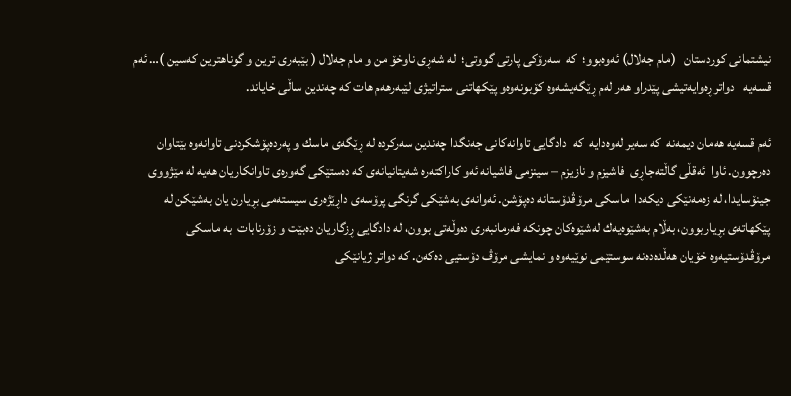نیشتمانی كوردستان   (مام جه‌لال) ئه‌وه‌بوو؛  كه‌  سه‌رۆكی پارتی گووتی؛  له‌ شه‌ڕی ناوخۆ من و مام جه‌لال ( بێبه‌ری ترین و گوناهترین كه‌سین )… ئه‌م قسه‌یه‌   دواتر ڕه‌وایه‌تیشی پێدراو هه‌ر له‌م ڕێگه‌یشه‌وه‌ كۆبونه‌وه‌و پێكهاتنی ستراتیژی لێبه‌رهه‌م هات كه‌ چه‌ندین ساڵی خایاند.

ئه‌م قسه‌یه‌ هه‌مان دیمه‌نه‌  كه‌ سه‌یر له‌وه‌دایه‌  كه‌  دادگایی تاوانه‌كانی جه‌نگدا چه‌ندین سه‌ركرده‌ له‌ ڕێگه‌ی ماسك و په‌رده‌پۆشكردنی تاوانه‌وه‌ بێتاوان ده‌رچوون. ئاوا  ئه‌قڵی گاڵته‌جاڕی  فاشیزم و نازیزم – سینزمی فاشیانه‌ ئه‌و كاراكته‌ره‌ شه‌یتانیانه‌ی كه‌ ده‌ستێكی گه‌وره‌ی تاوانكاریان هه‌یه‌ له‌ مێژووی جینۆسایدا، له‌ زه‌مه‌نێكی دیكه‌دا  ماسكی مرۆڤدۆستانه‌ ده‌پۆشن. ئه‌وانه‌ی به‌شێكی گرنگی پرۆسه‌ی داڕێژه‌ری سیسته‌می بڕیارن یان به‌شێكن له‌ پێكهاته‌ی بڕیاربوون، به‌ڵام به‌شێوه‌یه‌ك له‌شێوه‌كان چونكه‌ فه‌رمانبه‌ری ده‌وڵه‌تی بوون، له‌ دادگایی ڕزگاریان ده‌بێت و زۆرنابات  به‌ ماسكی مرۆڤدۆستیه‌وه‌ خۆیان هه‌ڵده‌ده‌نه‌ سوستێمی نوێیه‌وه‌ و نمایشی مرۆڤ دۆستیی ده‌كه‌ن. كه‌ دواتر ژیانێكی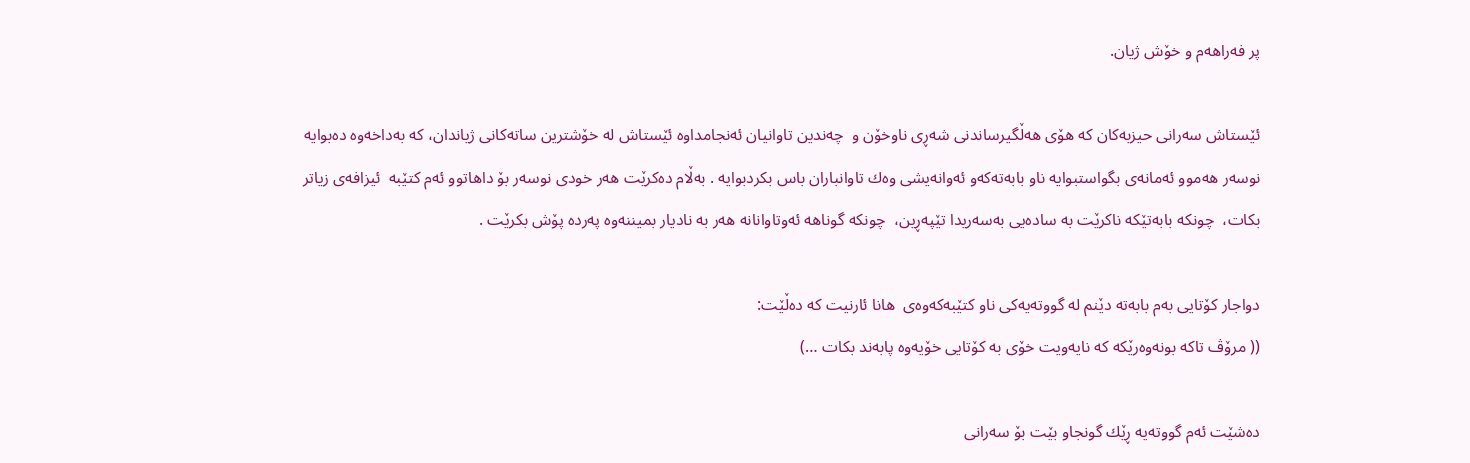پر فه‌راهه‌م و خۆش ژیان.

ئێستاش سه‌رانی حیزبه‌كان كه‌ هۆی هه‌ڵگیرساندنی شه‌ڕی ناوخۆن و  چه‌ندین تاوانیان ئه‌نجامداوه‌ ئێستاش له‌ خۆشترین ساته‌كانی ژیاندان، كه‌ به‌داخه‌وه‌ ده‌بوایه‌ نوسه‌ر هه‌موو ئه‌مانه‌ی بگواستبوایه‌ ناو بابه‌ته‌كه‌و ئه‌وانه‌یشی وه‌ك تاوانباران باس بكردبوایه‌ . به‌ڵام ده‌كرێت هه‌ر خودی نوسه‌ر بۆ داهاتوو ئه‌م كتێبه‌  ئیزافه‌ی زیاتر بكات،  چونكه‌ بابه‌تێكه‌ ناكرێت به‌ ساده‌یی به‌سه‌ریدا تێپه‌ڕین،  چونكه‌ گوناهه‌ ئه‌وتاوانانه‌ هه‌ر به‌ نادیار بمیننه‌وه‌ په‌رده‌ پۆش بكرێت .

دواجار كۆتایی به‌م بابه‌ته‌ دێنم له‌ گووته‌یه‌كی ناو كتێبه‌كه‌وه‌ی  هانا ئارنیت كه‌ ده‌ڵێت:
(( مرۆڤ تاكه‌ بونه‌وه‌رێكه‌ كه‌ نایه‌ویت خۆی به‌ كۆتایی خۆیه‌وه‌ پابه‌ند بكات …)

ده‌شێت ئه‌م گووته‌یه‌ ڕێك گونجاو بێت بۆ سه‌رانی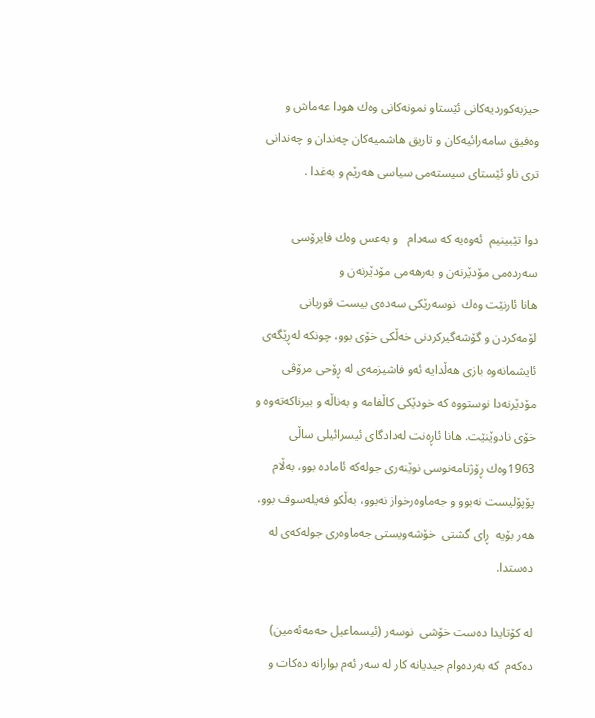حیزبه‌كوردیه‌كانی ئێستاو نمونه‌كانی وه‌ك هودا عه‌ماش و وه‌فیق سامه‌رائیه‌كان و تاریق هاشمیه‌كان چه‌ندان و چه‌ندانی تری ناو ئێستای سیسته‌می سیاسی هه‌رێم و به‌غدا .

دوا تێبینیم  ئه‌وه‌یه‌ كه‌ سه‌دام   و به‌عس وه‌ك فایرۆسی سه‌رده‌می مۆدێرنه‌ن و به‌رهه‌می مۆدێرنه‌ن و
هانا ئارنێت وه‌ك  نوسه‌رێكی سه‌ده‌ی بیست قوربانی لۆمه‌كردن و گۆشه‌گیركردنی خه‌ڵكی خۆی بوو، چونكه‌ له‌ڕێگه‌ی ئایشمانه‌وه‌ بازی هه‌ڵدایه‌ ئه‌و فاشیزمه‌ی له‌ ڕۆحی مرۆڤی مۆدێرنه‌دا نوستووه‌ كه‌ خودێكی كاڵفامه‌ و به‌ناڵه‌ و بیرناكه‌ته‌وه‌ و خۆی نادوێنێت. هانا ئاڕه‌نت له‌دادگای ئیسرائیلی ساڵی 1963وه‌ك ڕۆژنامه‌نوسی نوێنه‌ری جوله‌كه‌ ئاماده‌ بوو، به‌ڵام  پۆپۆلیست نه‌بوو و جه‌ماوه‌رخواز نه‌بوو، به‌ڵكو فه‌یله‌سوف بوو، هه‌ر بۆیه‌  ڕای گشتی  خۆشه‌ویستی جه‌ماوه‌ری جوله‌كه‌ی له‌ ده‌ستدا.

له‌ كۆتایدا ده‌ست خۆشی  نوسه‌ر (ئیسماعیل حه‌مه‌ئه‌مین) ده‌كه‌م  كه‌ به‌رده‌وام جیدیانه‌ كار له‌ سه‌ر ئه‌م بوارانه‌ ده‌كات و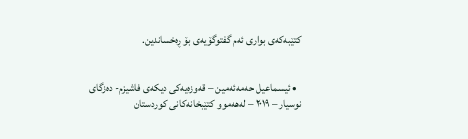كتێبه‌كه‌ی بواری ئه‌م گفتوگۆیه‌ی بۆ ڕه‌خساندین.


  • ئیسماعیل حه‌مه‌ئه‌مین – قه‌وزه‌یه‌كی دیكه‌ی فاشیزم- ده‌زگای نوسیار – ٢٠١٩ – له‌هه‌موو كتێبخانه‌كانی كوردستان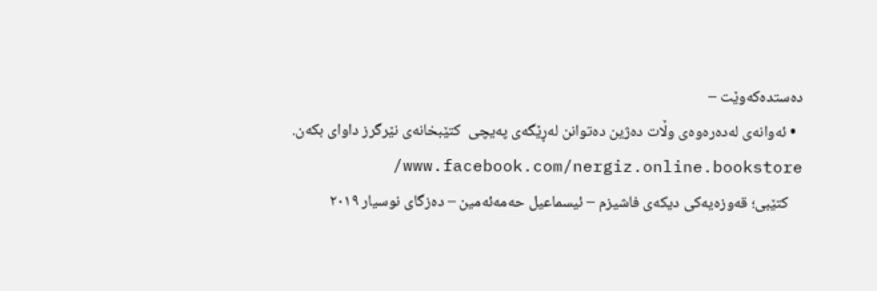ده‌ستده‌كه‌وێت –
  • ئه‌وانه‌ی له‌ده‌ره‌وه‌ی وڵات ده‌ژین ده‌توانن له‌ڕێگه‌ی په‌یچی  كتێبخانه‌ی نێرگرز داوای بكه‌ن. www.facebook.com/nergiz.online.bookstore/
    كتێبی؛ قه‌وزه‌یه‌كی دیكه‌ی فاشیزم – ئیسماعیل حه‌مه‌ئه‌مین – ده‌زگای نوسیار ٢٠١٩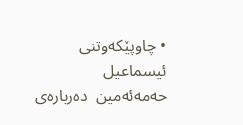• چاوپێكه‌وتنی ئیسماعیل حه‌مه‌ئه‌مین  ده‌رباره‌ی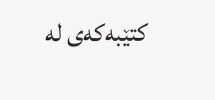كتێبه‌كه‌ی له‌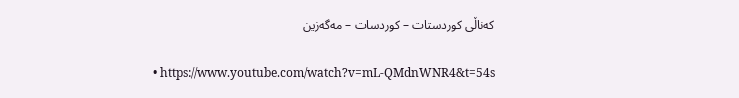كه‌ناڵی كوردستات – كوردسات – مه‌گه‌زین

  • https://www.youtube.com/watch?v=mL-QMdnWNR4&t=54s